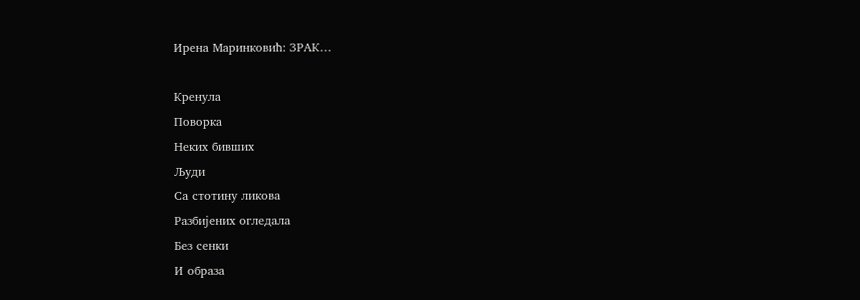Ирена Маринковић: ЗРАК…

Кренула
Поворка
Неких бивших
Људи
Са стотину ликова
Разбијених огледала
Без сенки
И образа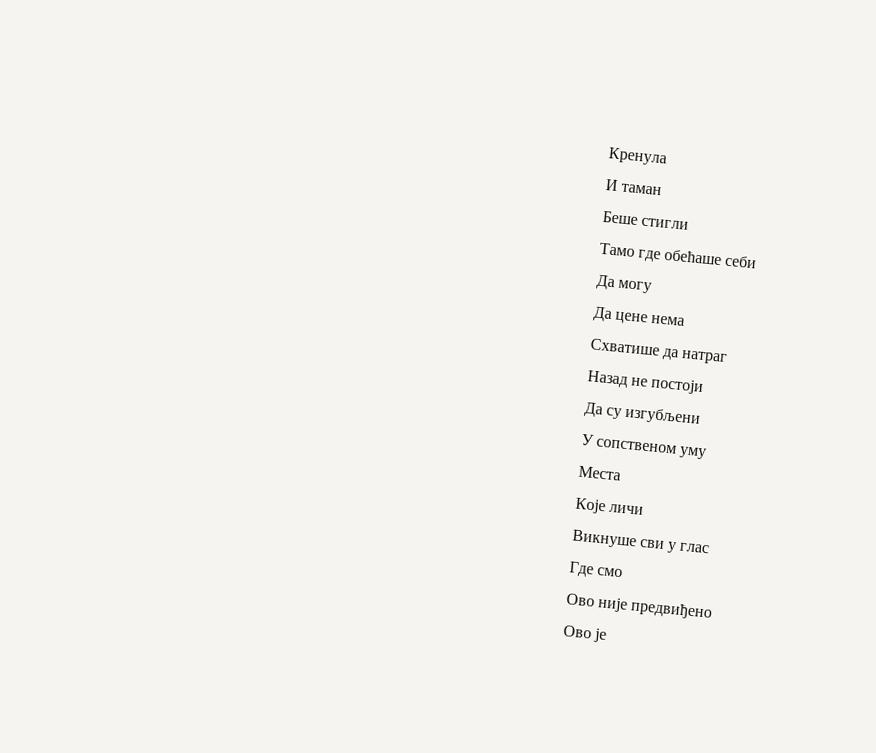Кренула
И таман
Беше стигли
Тамо где обећаше себи
Да могу
Да цене нема
Схватише да натраг
Назад не постоји
Да су изгубљени
У сопственом уму
Места
Које личи
Викнуше сви у глас
Где смо
Ово није предвиђено
Ово је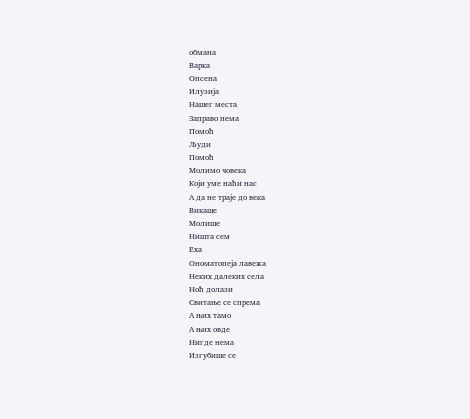обмана
Варка
Опсена
Илузија
Нашег места
Заправо нема
Помоћ
Људи
Помоћ
Молимо човека
Који уме наћи нас
А да не траје до века
Викаше
Молише
Ништа сем
Еха
Ономатопеја лавежа
Неких далеких села
Ноћ долази
Свитање се спрема
А њих тамо
А њих овде
Нигде нема
Изгубише се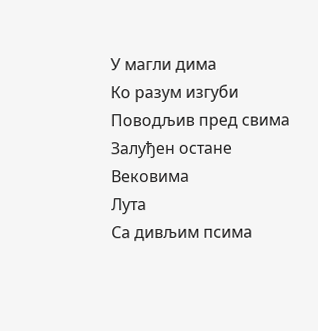У магли дима
Ко разум изгуби
Поводљив пред свима
Залуђен остане
Вековима
Лута
Са дивљим псима